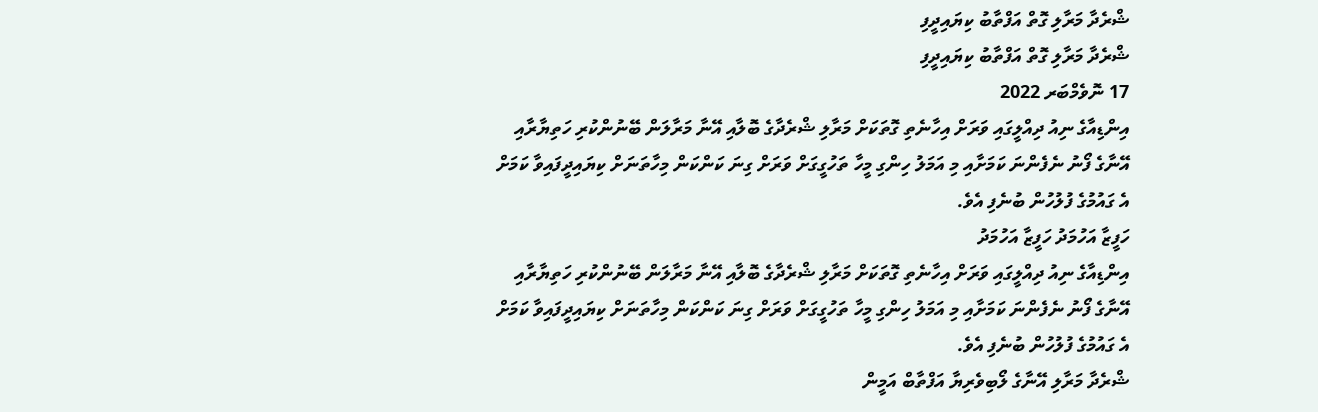ޝްރެދާ މަރާލި ގޮތް އަފްތާބު ކިޔައިދީފި
ޝްރެދާ މަރާލި ގޮތް އަފްތާބު ކިޔައިދީފި
17 ނޮވެމްބަރ 2022
އިންޑިއާގެ ނިއު ދިއްލީގައި ވަރަށް އިހާނެތި ގޮތަކަށް މަރާލި ޝްރެދާގެ ބޮލާއި އޭނާ މަރާލަން ބޭނުންކުރި ހަތިޔާރާއި އޭނާގެ ފޯނު ނެފެންނަ ކަމަށާއި މި އަމަލު ހިންގި މީހާ ތަހުގީގަށް ވަރަށް ގިނަ ކަންކަން މިހާތަނަށް ކިޔައިދީފައިވާ ކަމަށް އެ ގައުމުގެ ފުލުހުން ބުނެފި އެވެ.
ހަފީޒާ އަހުމަދު ހަފީޒާ އަހުމަދު
އިންޑިއާގެ ނިއު ދިއްލީގައި ވަރަށް އިހާނެތި ގޮތަކަށް މަރާލި ޝްރެދާގެ ބޮލާއި އޭނާ މަރާލަން ބޭނުންކުރި ހަތިޔާރާއި އޭނާގެ ފޯނު ނެފެންނަ ކަމަށާއި މި އަމަލު ހިންގި މީހާ ތަހުގީގަށް ވަރަށް ގިނަ ކަންކަން މިހާތަނަށް ކިޔައިދީފައިވާ ކަމަށް އެ ގައުމުގެ ފުލުހުން ބުނެފި އެވެ.
ޝްރެދާ މަރާލި އޭނާގެ ލޯބިވެރިޔާ އަފްތާބް އަމީން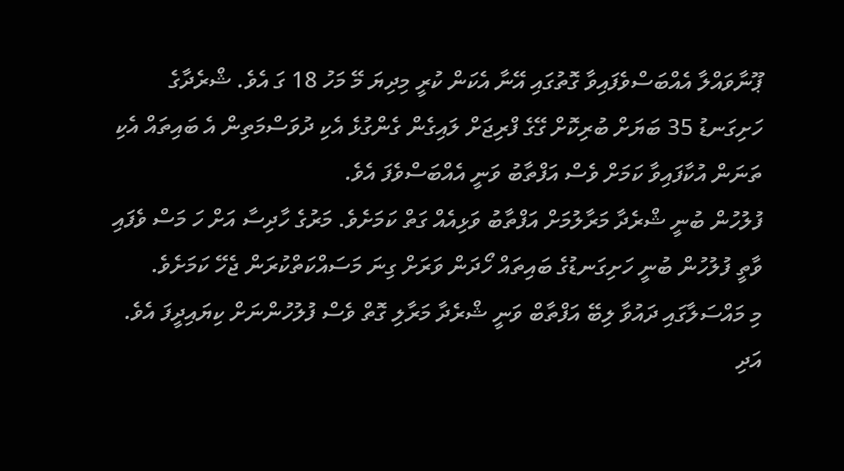ޕޫނާވައްލާ އެއްބަސްވެފައިވާ ގޮތުގައި އޭނާ އެކަން ކުރީ މިދިޔަ މޭ މަހު 18 ގަ އެވެ. ޝްރެދާގެ ހަށިގަނޑު 35 ބަޔަށް ބުރިކޮށް ގޭގެ ފްރިޖަށް ލައިގެން ގެންގުޅެ އެކި ދުވަސްމަތިން އެ ބައިތައް އެކި ތަނަން އުކާފައިވާ ކަމަށް ވެސް އަފްތާބު ވަނީ އެއްބަސްވެފަ އެވެ.
ފުލުހުން ބުނީ ޝްރެދާ މަރާލުމަށް އަފްތާބު ވަޅިއެއް ގަތް ކަމަށެވެ. މަރުގެ ހާދިސާ އަށް ހަ މަސް ވެފައި ވާތީ ފުލުހުން ބުނީ ހަށިގަނޑުގެ ބައިތައް ހޯދަން ވަރަށް ގިނަ މަސައްކަތްކުރަން ޖެހޭ ކަމަށެވެ.
މި މައްސަލާގައި ދައުވާ ލިބޭ އަފްތާބް ވަނީ ޝްރެދާ މަރާލި ގޮތް ވެސް ފުލުހުންނަށް ކިޔައިދީފަ އެވެ. އަދި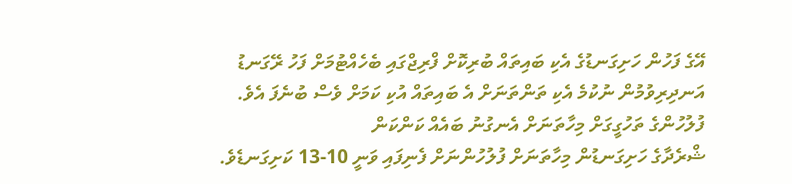އޭގެ ފަހުން ހަށިގަނޑުގެ އެކި ބައިތައް ބުރިކޮށް ފްރިޖްގައި ބެހެއްޓުމަށް ފަހު ރޭގަނޑު އަނދިރިވުމުން ނުކުމެ އެކި ތަންތަނަށް އެ ބައިތައް އުކި ކަމަށް ވެސް ބުނެފަ އެވެ.
ފުލުހުންގެ ތަހުގީގަށް މިހާތަނަށް އެނގުނު ބައެއް ކަންކަން
ޝްރެދާގެ ހަށިގަނޑުން މިހާތަނަށް ފުލުހުންނަށް ފެނިފައި ވަނީ 10-13 ކަށިގަނޑެވެ.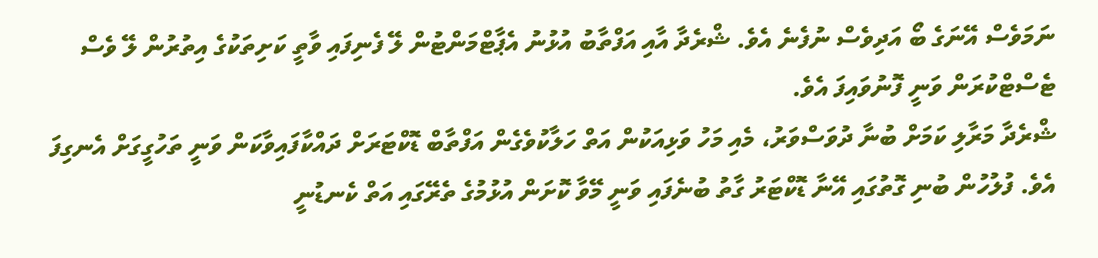ނަމަވެސް އޭނަގެ ބޯ އަދިވެސް ނުފެނެ އެވެ. ޝްރެދާ އާއި އަފްތާބު އުޅުނު އެޕާޓްމަންޓުން ލޭ ފެނިފައި ވާތީ ކަށިތަކުގެ އިތުރުން ލޭ ވެސް ޓެސްޓްކުރަން ވަނީ ފޮނުވައިފަ އެވެ.
ޝްރެދާ މަރާލި ކަމަށް ބުނާ ދުވަސްވަރު، މެއި މަހު ވަޅިއަކުން އަތް ހަލާކުވެގެން އަފްތާބް ޑޮކްޓަރަށް ދައްކާފައިވާކަން ވަނީ ތަހުގީގަށް އެނގިފަ އެވެ. ފުލުހުން ބުނި ގޮތުގައި އޭނާ ޑޮކްޓަރު ގާތު ބުނެފައި ވަނީ މޭވާ ކޮށަން އުޅުމުގެ ތެރޭގައި އަތް ކެނޑުނީ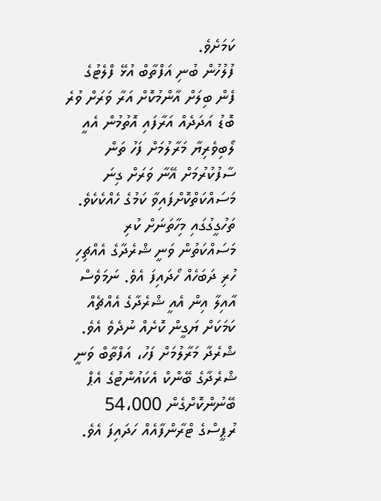ކަމަށެވެ.
ފުލުހުން ބުނި އަފްތާބް އުޅޭ ފްލެޓުގެ ފެން ބިލަށް އާންމުކޮށް އަރާ ވަރަށް ވުރެ ބޮޑު އަދަދެއް އަރާފައި އޮތުމުން އެއީ ލޯބިވެރިޔާ މަރާލުމަށް ފަހު ތަން ސާފުކުރުމަށް އޭނާ ވަރަށް ގިނަ މަސައްކަތްކޮށްފައިވާ ކަމުގެ ހެއްކެކެވެ.
ތަހުގީގުގައި މިހާތަނަށް ކުރި މަސައްކަތުން ވަނީ ޝްރެދާގެ އެއްޗިހި ހުރި ދަބަހެއް ހޯދައިފަ އެވެ. ނަމަވެސް އާއިލާ އިން އެއީ ޝްރެދާގެ އެއްޗެއް ކަމަކަށް ޔަގީން ކޮށެއް ނުދެވެ އެވެ.
ޝްރެދާ މަރާލުމަށް ފަހު، އަފްތާބް ވަނީ ޝްރެދާގެ ބޭންކް އެކައުންޓުގެ އެޕް ބޭނުންކޮށްގެން 54،000 ރުޕީސްގެ ޓްރާންފާއެއް ހަދައިފަ އެވެ.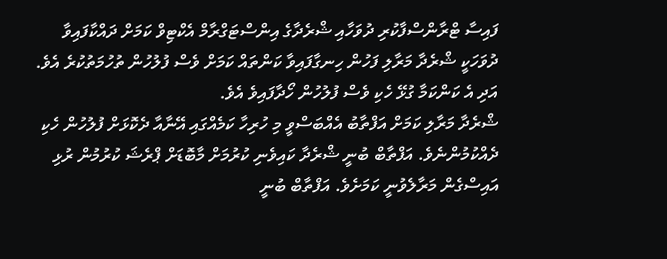ފައިސާ ޓްރާންސްފާކުރި ދުވަހާއި ޝްރެދާގެ އިންސްޓަގްރާމް އެކްޓިވް ކަމަށް ދައްކާފައިވާ ދުވަހަކީ ޝްރެދާ މަރާލި ފަހުން ހިނގާފައިވާ ކަންތައް ކަމަށް ވެސް ފުލުހުން ތުހުމަތުކުރެ އެވެ. އަދި އެ ކަންކަމާ ގުޅޭ ހެކި ވެސް ފުލުހުން ހޯދާފައިވެ އެވެ.
ޝްރެދާ މަރާލި ކަމަށް އަފްތާބު އެއްބަސްވީ މި ހުރިހާ ކަމެއްގައި އޭނާއާ ދެކޮޅަށް ފުލުހުން ހެކި ދެއްކުމުންނެވެ. އަފްތާބް ބުނީ ޝްރެދާ ކައިވެނި ކުރުމަށް މާބޮޑަށް ޕްރެޝަ ކުރުމުން ރުޅި އައިސްގެން މަރާލެވުނީ ކަމަށެވެ. އަފްތާބް ބުނީ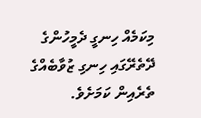މިކަމެއް ހިނގީ ދެމީހުންގެ ދޭތެރޭގައި ހިނގި ޒުވާބެއްގެ ތެރެއިން ކަމަށެވެ.